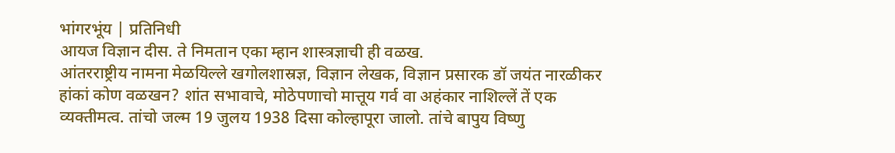भांगरभूंय | प्रतिनिधी
आयज विज्ञान दीस. ते निमतान एका म्हान शास्त्रज्ञाची ही वळख.
आंतरराष्ट्रीय नामना मेळयिल्ले खगोलशास्रज्ञ, विज्ञान लेखक, विज्ञान प्रसारक डॉ जयंत नारळीकर हांकां कोण वळखन? शांत सभावाचे, मोठेपणाचो मात्तूय गर्व वा अहंकार नाशिल्लें तें एक व्यक्तीमत्व. तांचो जल्म 19 जुलय 1938 दिसा कोल्हापूरा जालो. तांचे बापुय विष्णु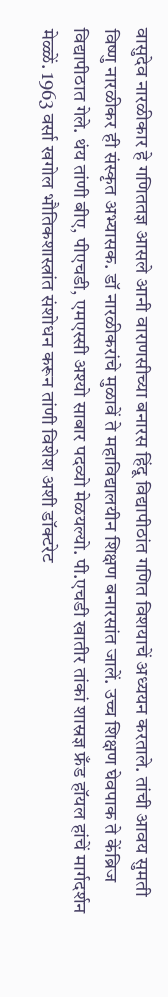वासुदेव नारळीकार हे गणिततज्ञ आसले आनी वाराणसीच्या बनारस हिंदू विद्यापीठांत गणित विशयाचें अध्ययन करताले. तांची आवय सुमती विष्णु नारळीकर ही संस्कृत अभ्यासक. डॉ नारळीकरांचे मुळावें ते महाविद्यालयीन शिक्षण बनारसांत जालें. उच्च शिक्षण घेवपाक ते केंब्रिज विद्यापीठात गेले. थंय तांणी बीए, पीएचडी, एमएस्सी अश्यो साबार पदव्यो मेळयल्यो. पी.एचडी खातीर तांकां शास्रज्ञ फ्रँड हॉयल हांचें मार्गदर्शन मेळ्ळें. 1963 वर्सा खगोल भौतिकशास्त्रांत संशोधन करून तांणी विशेश अशी डॉक्टरेट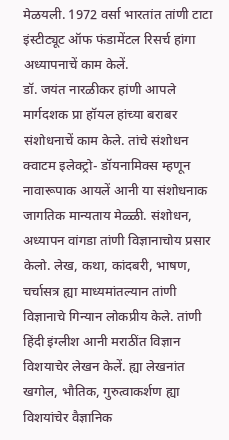मेळयली. 1972 वर्सा भारतांत तांणी टाटा इंस्टीट्यूट ऑफ फंडामेंटल रिसर्च हांगा अध्यापनाचें काम केलें.
डॉ. जयंत नारळीकर हांणी आपले मार्गदशक प्रा हॉयल हांच्या बराबर संशोधनाचें काम केले. तांचे संशोधन क्वाटम इलेक्ट्रो- डॉयनामिक्स म्हणून नावारूपाक आयलें आनी या संशोधनाक जागतिक मान्यताय मेळ्ळी. संशोधन, अध्यापन वांगडा तांणी विज्ञानाचोय प्रसार केलो. लेख, कथा, कांदबरी, भाषण, चर्चासत्र ह्या माध्यमांतल्यान तांणी विज्ञानाचे गिन्यान लोकप्रीय केले. तांणी हिंदी इंग्लीश आनी मराठींत विज्ञान विशयाचेर लेखन केलें. ह्या लेखनांत खगोल, भौतिक, गुरुत्वाकर्शण ह्या विशयांचेर वैज्ञानिक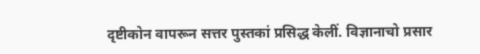दृष्टीकोन वापरून सत्तर पुस्तकां प्रसिद्ध केलीं. विज्ञानाचो प्रसार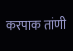करपाक तांणी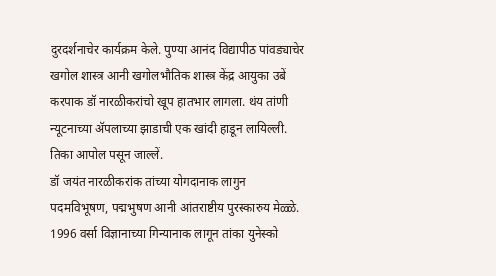दुरदर्शनाचेर कार्यक्रम केले. पुण्या आनंद विद्यापीठ पांवड्याचेर खगोल शास्त्र आनी खगोलभौतिक शास्त्र केंद्र आयुका उबें करपाक डॉ नारळीकरांचो खूप हातभार लागला. थंय तांणी न्यूटनाच्या ॲपलाच्या झाडाची एक खांदी हाडून लायिल्ली. तिका आपोल पसून जाल्लें.
डॉ जयंत नारळीकरांक तांच्या योगदानाक लागुन पदमविभूषण, पद्मभुषण आनी आंतराष्टीय पुरस्कारुय मेळ्ळे. 1996 वर्सा विज्ञानाच्या गिन्यानाक लागून तांका युनेस्को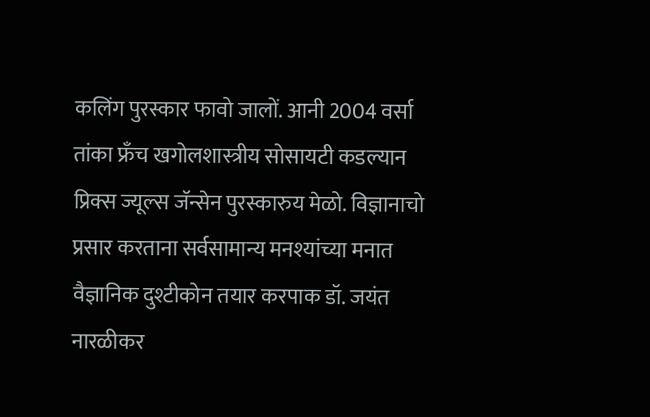कलिंग पुरस्कार फावो जालों. आनी 2004 वर्सा तांका फ्रँच खगोलशास्त्रीय सोसायटी कडल्यान प्रिक्स ज्यूल्स जॅन्सेन पुरस्कारुय मेळो. विज्ञानाचो प्रसार करताना सर्वसामान्य मनश्यांच्या मनात वैज्ञानिक दुश्टीकोन तयार करपाक डॉ. जयंत नारळीकर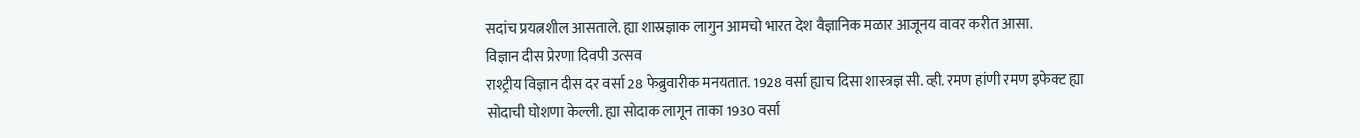सदांच प्रयत्नशील आसताले. ह्या शास्रज्ञाक लागुन आमचो भारत देश वैज्ञानिक मळार आजूनय वावर करीत आसा.
विज्ञान दीस प्रेरणा दिवपी उत्सव
राश्ट्रीय विज्ञान दीस दर वर्सा 28 फेब्रुवारीक मनयतात. 1928 वर्सा ह्याच दिसा शास्त्रज्ञ सी. व्ही. रमण हांणी रमण इफेक्ट ह्या सोदाची घोशणा केल्ली. ह्या सोदाक लागून ताका 1930 वर्सा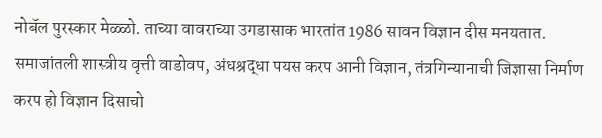नोबॅल पुरस्कार मेळ्ळो. ताच्या वावराच्या उगडासाक भारतांत 1986 सावन विज्ञान दीस मनयतात.
समाजांतली शास्त्रीय वृत्ती वाडोवप, अंधश्रद्धा पयस करप आनी विज्ञान, तंत्रगिन्यानाची जिज्ञासा निर्माण करप हो विज्ञान दिसाचो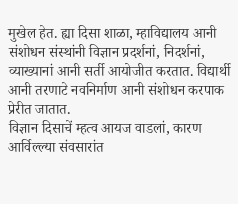मुखेल हेत. ह्या दिसा शाळा, म्हाविद्यालय आनी संशोधन संस्थांनी विज्ञान प्रदर्शनां, निदर्शनां, व्याख्यानां आनी सर्ती आयोजीत करतात. विद्यार्थी आनी तरणाटे नवनिर्माण आनी संशोधन करपाक प्रेरीत जातात.
विज्ञान दिसाचें म्हत्व आयज वाडलां, कारण आर्विल्ल्या संवसारांत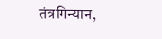तंत्रगिन्यान,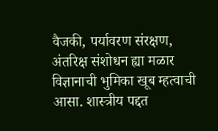वैजकी, पर्यावरण संरक्षण, अंतरिक्ष संशोधन ह्या मळार विज्ञानाची भुमिका खूब म्हत्वाची आसा. शास्त्रीय पद्दत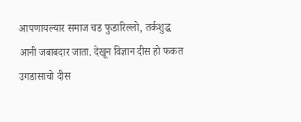आपणायल्यार समाज चड फुडारिल्लो, तर्कशुद्ध आनी जबाबदार जाता. देखून विज्ञान दीस हो फकत उगडासाचो दीस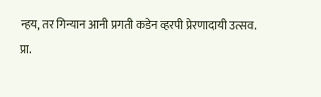न्हय, तर गिन्यान आनी प्रगती कडेन व्हरपी प्रेरणादायी उत्सव.
प्रा.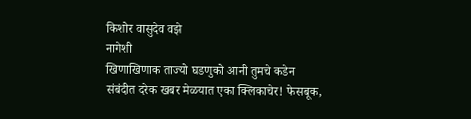किशोर वासुदेव वझे
नागेशी
खिणाखिणाक ताज्यो घडणुको आनी तुमचे कडेन संबंदीत दरेक खबर मेळयात एका क्लिकाचेर! फेसबूक,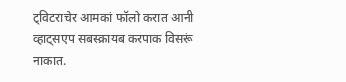ट्विटराचेर आमकां फॉलो करात आनी व्हाट्सएप सबस्क्रायब करपाक विसरूं नाकात.